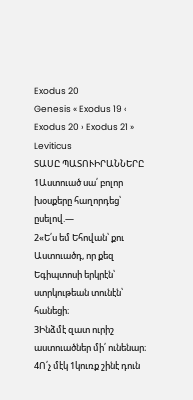Exodus 20
Genesis « Exodus 19 ‹ Exodus 20 › Exodus 21 » Leviticus
ՏԱՍԸ ՊԱՏՈՒԻՐԱՆՆԵՐԸ
1Աստուած սա՛ բոլոր խօսքերը հաղորդեց՝ ըսելով.—
2«Ե՛ս եմ Եհովան՝ քու Աստուածդ, որ քեզ Եգիպտոսի երկրէն՝ ստրկութեան տունէն՝ հանեցի։
3Ինձմէ զատ ուրիշ աստուածներ մի՛ ունենար։
4Ո՛չ մէկ 1կուռք շինէ դուն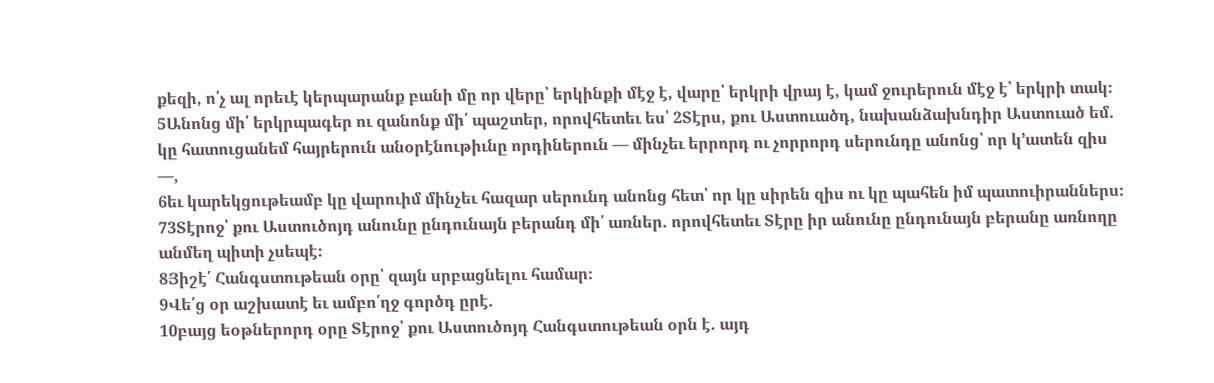քեզի, ո՛չ ալ որեւէ կերպարանք բանի մը որ վերը՝ երկինքի մէջ է, վարը՝ երկրի վրայ է, կամ ջուրերուն մէջ է՝ երկրի տակ։
5Անոնց մի՛ երկրպագեր ու զանոնք մի՛ պաշտեր, որովհետեւ ես՝ 2Տէրս, քու Աստուածդ, նախանձախնդիր Աստուած եմ. կը հատուցանեմ հայրերուն անօրէնութիւնը որդիներուն — մինչեւ երրորդ ու չորրորդ սերունդը անոնց՝ որ կ’ատեն զիս —,
6եւ կարեկցութեամբ կը վարուիմ մինչեւ հազար սերունդ անոնց հետ՝ որ կը սիրեն զիս ու կը պահեն իմ պատուիրաններս։
73Տէրոջ՝ քու Աստուծոյդ անունը ընդունայն բերանդ մի՛ առներ. որովհետեւ Տէրը իր անունը ընդունայն բերանը առնողը անմեղ պիտի չսեպէ։
8Յիշէ՛ Հանգստութեան օրը՝ զայն սրբացնելու համար։
9Վե՛ց օր աշխատէ եւ ամբո՛ղջ գործդ ըրէ.
10բայց եօթներորդ օրը Տէրոջ՝ քու Աստուծոյդ Հանգստութեան օրն է. այդ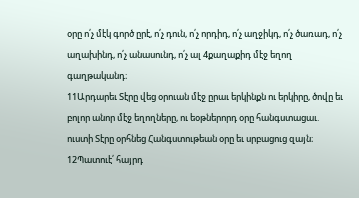օրը ո՛չ մէկ գործ ըրէ, ո՛չ դուն, ո՛չ որդիդ, ո՛չ աղջիկդ, ո՛չ ծառադ, ո՛չ աղախինդ, ո՛չ անասունդ, ո՛չ ալ 4քաղաքիդ մէջ եղող գաղթականդ։
11Արդարեւ Տէրը վեց օրուան մէջ ըրաւ երկինքն ու երկիրը, ծովը եւ բոլոր անոր մէջ եղողները, ու եօթներորդ օրը հանգստացաւ. ուստի Տէրը օրհնեց Հանգստութեան օրը եւ սրբացուց զայն։
12Պատուէ՛ հայրդ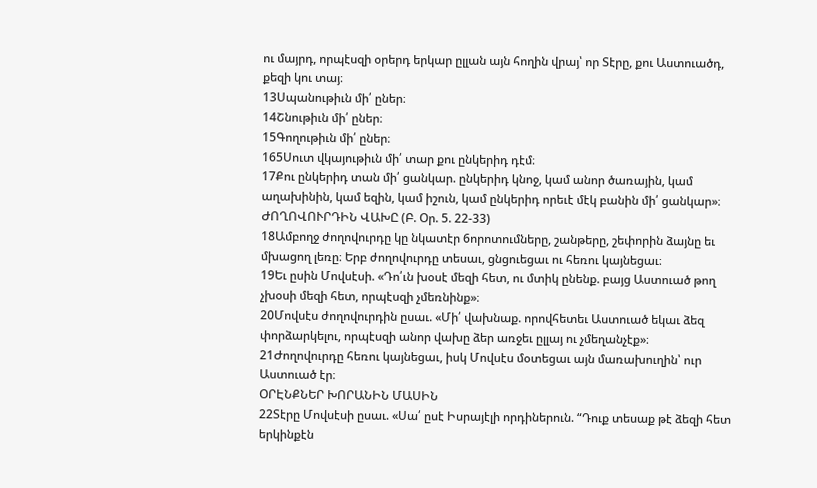ու մայրդ, որպէսզի օրերդ երկար ըլլան այն հողին վրայ՝ որ Տէրը, քու Աստուածդ, քեզի կու տայ։
13Սպանութիւն մի՛ ըներ։
14Շնութիւն մի՛ ըներ։
15Գողութիւն մի՛ ըներ։
165Սուտ վկայութիւն մի՛ տար քու ընկերիդ դէմ։
17Քու ընկերիդ տան մի՛ ցանկար. ընկերիդ կնոջ, կամ անոր ծառային, կամ աղախինին, կամ եզին, կամ իշուն, կամ ընկերիդ որեւէ մէկ բանին մի՛ ցանկար»։
ԺՈՂՈՎՈՒՐԴԻՆ ՎԱԽԸ (Բ. Օր. 5. 22-33)
18Ամբողջ ժողովուրդը կը նկատէր 6որոտումները, շանթերը, շեփորին ձայնը եւ մխացող լեռը։ Երբ ժողովուրդը տեսաւ, ցնցուեցաւ ու հեռու կայնեցաւ։
19Եւ ըսին Մովսէսի. «Դո՛ւն խօսէ մեզի հետ, ու մտիկ ընենք. բայց Աստուած թող չխօսի մեզի հետ, որպէսզի չմեռնինք»։
20Մովսէս ժողովուրդին ըսաւ. «Մի՛ վախնաք. որովհետեւ Աստուած եկաւ ձեզ փորձարկելու, որպէսզի անոր վախը ձեր առջեւ ըլլայ ու չմեղանչէք»։
21Ժողովուրդը հեռու կայնեցաւ, իսկ Մովսէս մօտեցաւ այն մառախուղին՝ ուր Աստուած էր։
ՕՐԷՆՔՆԵՐ ԽՈՐԱՆԻՆ ՄԱՍԻՆ
22Տէրը Մովսէսի ըսաւ. «Սա՛ ըսէ Իսրայէլի որդիներուն. “Դուք տեսաք թէ ձեզի հետ երկինքէն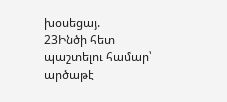խօսեցայ.
23Ինծի հետ պաշտելու համար՝ արծաթէ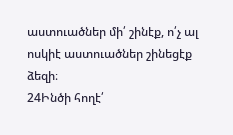աստուածներ մի՛ շինէք, ո՛չ ալ ոսկիէ աստուածներ շինեցէք ձեզի։
24Ինծի հողէ՛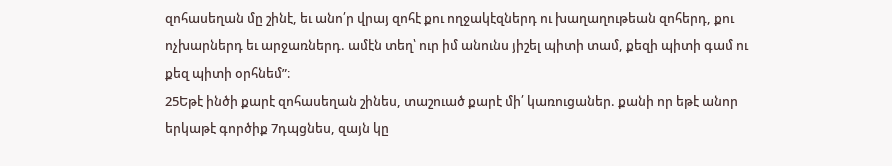զոհասեղան մը շինէ, եւ անո՛ր վրայ զոհէ քու ողջակէզներդ ու խաղաղութեան զոհերդ, քու ոչխարներդ եւ արջառներդ. ամէն տեղ՝ ուր իմ անունս յիշել պիտի տամ, քեզի պիտի գամ ու քեզ պիտի օրհնեմ”։
25Եթէ ինծի քարէ զոհասեղան շինես, տաշուած քարէ մի՛ կառուցաներ. քանի որ եթէ անոր երկաթէ գործիք 7դպցնես, զայն կը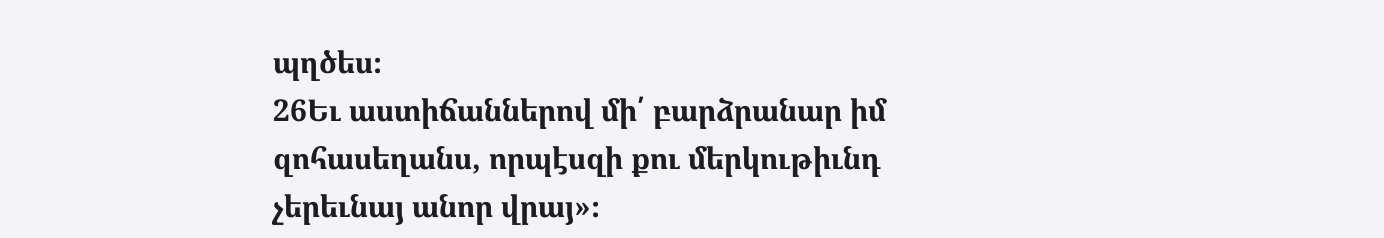պղծես։
26Եւ աստիճաններով մի՛ բարձրանար իմ զոհասեղանս, որպէսզի քու մերկութիւնդ չերեւնայ անոր վրայ»։